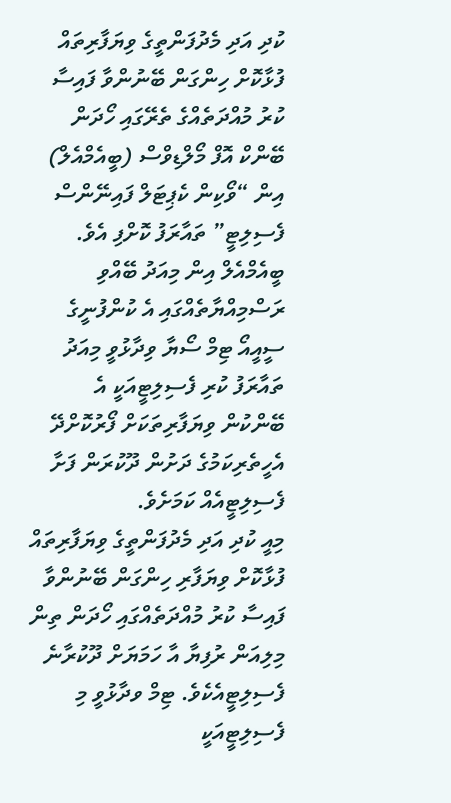ކުދި އަދި މެދުފަންތީގެ ވިޔަފާރިތައް ފުޅާކޮށް ހިންގަން ބޭނުންވާ ފައިސާ ކުރު މުއްދަތެއްގެ ތެރޭގައި ހޯދަން ބޭންކް އޮފް މޯލްޑިވްސް (ބީއެމްއެލް) އިން “ވޯކިން ކެޕިޓަލް ފައިނޭންސް ފެސިލިޓީ” ތައާރަފު ކޮށްފި އެވެ.
ބީއެމްއެލް އިން މިއަދު ބޭއްވި ރަސްމިއްޔާތެއްގައި އެ ކުންފުނީގެ ސީއީއޯ ޓިމް ސޯޔާ ވިދާޅުވީ މިއަދު ތައާރަފު ކުރި ފެސިލިޓީއަކީ އެ ބޭންކުން ވިޔަފާރިތަކަށް ފޯރުކޮށްދޭ އެހީތެރިކަމުގެ ދަށުން ދޫކުރަން ފަށާ ފެސިލިޓީއެއް ކަމަށެވެ.
މިއީ ކުދި އަދި މެދުފަންތީގެ ވިޔަފާރިތައް ފުޅާކޮށް ވިޔަފާރި ހިންގަން ބޭނުންވާ ފައިސާ ކުރު މުއްދަތެއްގައި ހޯދަން ތިން މިލިއަން ރުފިޔާ އާ ހަމަޔަށް ދޫކުރާނެ ފެސިލިޓީއެކެވެ. ޓިމް ވދާޅުވީ މި ފެސިލިޓީއަކީ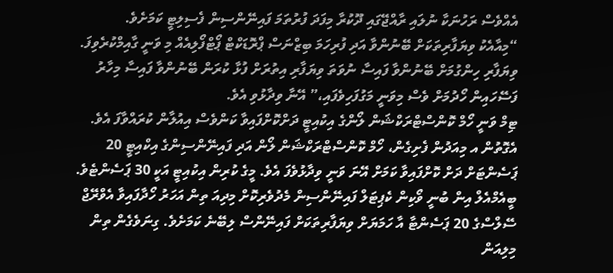އެއްވެސް ރަހުނަކާ ނުލައި ރާއްޖޭގައި ދޫކުރާ މިފަދަ ފުރުތަމަ ފައިނޭންސިން ފެސިލިޓީ ކަމަށެވެ.
“މިއާއެކު ވިޔަފާރިތަކަށް ބޭނުންވާ އަދި ފުރިހަމަ ބިޒްނަސް ޕްރޮޑަކްޓް ޕޯޓްފޯލިއެއް މި ވަނީ ގާއިމްކުރެވިފަ. ވިޔަފާރި ހިންގުމަށް ބޭނުންވާ ފައިސާ ނުވަތަ ވިޔަފާރި އިތުރަށް ފުޅާ ކުރަން ބޭނުންވާ ފައިސާ މިހާރު ފަސޭހައިން ހޯދުމަށް ވެސް މިވަނީ މަގުފަހިވެފައި،” އޭނާ ވިދާޅުވި އެވެ.
ޓިމް ވަނީ ހޯމް ކޮންސްޓްރަކްޝަން ލޯންގެ އިކުއިޓީ ދަށްކޮށްފައިވާ ކަންވެސް އިއުލާން ކުރައްވާފަ އެވެ. އެގޮތުން އ މިއަދުން ފެށިގެން، ހޯމް ކޮންސްޓްރަކްޝަން ލޯން އަދި ފައިނޭންސިންގެ އިކްއިޓީ 20 ޕަސެންޓަށް ދަށް ކޮށްފައިވާ ކަމަށް އޭނަ ވަނީ ވިދާޅުވެފަ އެވެ. މީގެ ކުރިން އިކުއިޓީ އަކީ 30 ޕަސެންޓެވެ.
ބީއެމްއެލް އިން ބުނީ ވޯކިން ކެޕިޓަލް ފައިނޭންސިން މެދުވެރިކޮށް މިދިއަ ތިން އަހަރު ހޯދާފައިވާ އެވްރޭޖް ސޭލްސްގެ 20 ޕަސެންޓާ އާ ހަމަޔަށް ވިޔަފާރިތަކަށް ފައިނޭންސް ލިބޭނެ ކަމަށެވެ. ގިނަވެގެން ތިން މިލިއަން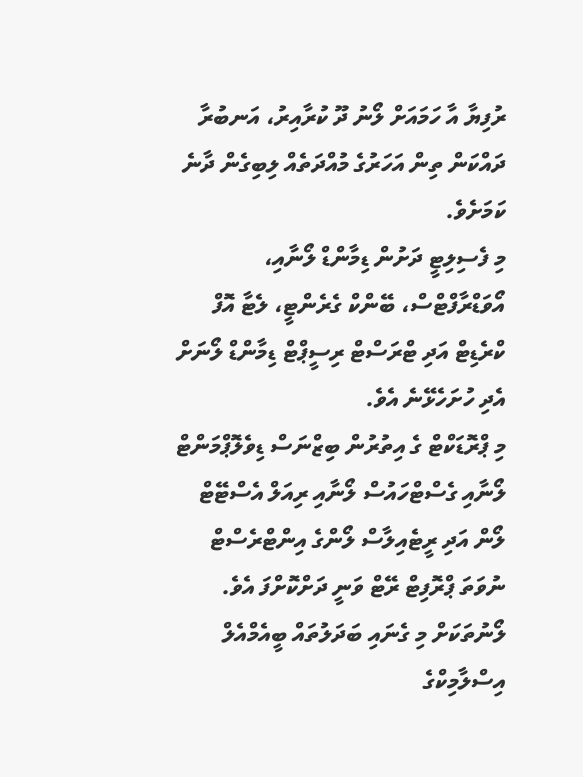ރުފިޔާ އާ ހަމައަށް ލޯނު ދޫ ކުރާއިރު، އަނބުރާ ދައްކަން ތިން އަހަރުގެ މުއްދަތެއް ލިބިގެން ދާނެ ކަމަށެވެ.
މި ފެސިލިޓީ ދަށުން ޑިމާންޑް ލޯނާއި، އޯވަޑްރާފްޓްސް، ބޭންކް ގެރެންޓީ، ލެޓާ އޮފް ކްރެޑިޓް އަދި ޓްރަސްޓް ރިސީޕްޓް ޑިމާންޑް ލޯނަށް އެދި ހުށަހެޅޭނެ އެވެ.
މި ޕްރޮޑަކްޓް ގެ އިތުރުން ބިޒްނަސް ޑިވެލޮޕްމަންޓް ލޯނާއި ގެސްޓްހައުސް ލޯނާއި ރިއަލް އެސްޓޭޓް ލޯން އަދި ރީޓެއިލާސް ލޯންގެ އިންޓްރެސްޓް ނުވަތަ ޕްރޮފިޓް ރޭޓް ވަނީ ދަށްކޮށްފަ އެވެ. ލޯނުތަކަށް މި ގެނައި ބަދަލުތައް ބީއެމްއެލް އިސްލާމިކްގެ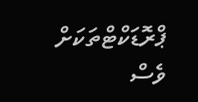ޕްރޮޑަކްޓްތަކަށް ވެސް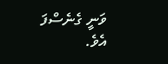ވަނީ ގެނެސްފަ އެވެ.